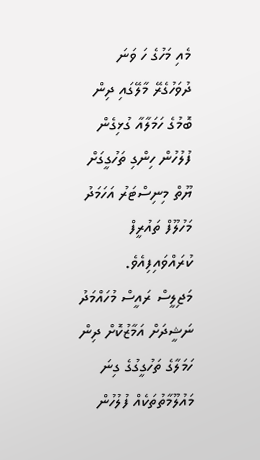މެއި މަހުގެ ހަ ވަނަ ދުވަހުގެރޭ މާލޭގައި ދިން ބޮމުގެ ހަމަލާއާ ގުޅިގެން ފުލުހުން ހިންގި ތަހުގީގަށް ޔޫތް މިނިސްޓަރު އަހަމަދު މަހުލޫފް ތައުރީފް ކުރައްވައިފިއެވެ.
މަޖިލީސް ރައީސް މުހައްމަދު ނަޝީދަށް އަމާޒުކޮށް ދިން ހަމަލާގެ ތަހުގީގުގެ ގިނަ މައުލޫމާތުތަކެއް ފުލުހުން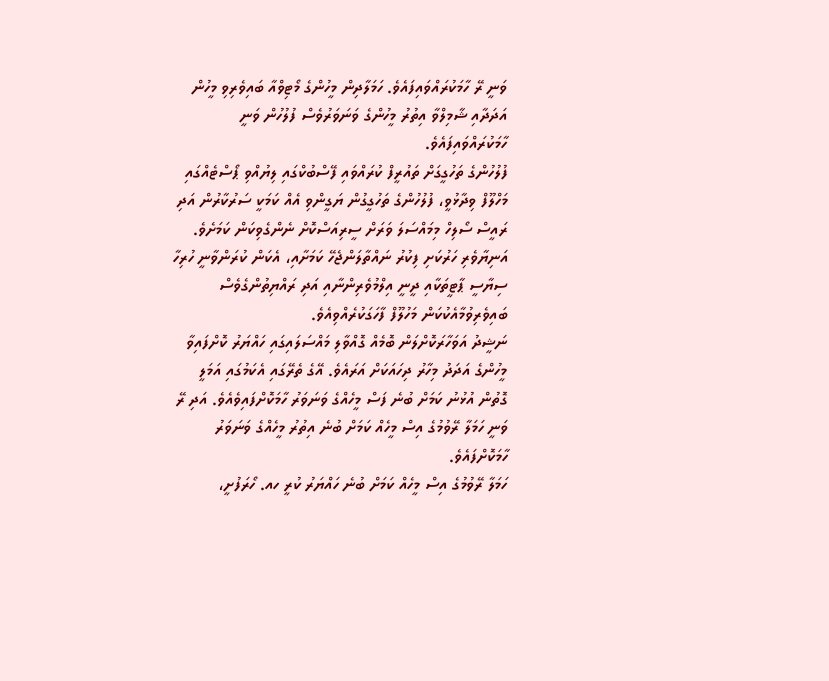ވަނީ ރޭ ހާމަކުރައްވައިފައެވެ. ހަމަލާދިން މީހުންގެ މޯޓިވްއާ ބައިވެރިވި މީހުން އަދަދާއި ޝާމިލްވާ އިތުރު މީހުންގެ ވަނަވަރުވެސް ފުލުހުން ވަނީ ހާމަކުރައްވައިފައެވެ.
ފުލުހުންގެ ތަހުގީގަށް ތައުރީފް ކުރައްވައި ފޭސްބުކްގައި ލިޔުއްވި ޕޯސްޓެއްގައި މަހްލޫފް ވިދާޅުވީ، ފުލުހުންގެ ތަހުގީގުން ޔަގީންވި އެއް ކަމަކީ ސަރުކާރުން އަދި ރައީސް ސޯލިހް މިމައްސަލަ ވަރަށް ސީރިއަސްކޮށް ނެންގެވިކަން ކަމަށެވެ.
އަނިޔާވެރި ހަރުކަށި ފިކުރު ނައްތާލަންޖެހޭ ކަމަށާއި، އެކަން ކުރަންވާނީ ހުރިހާ ސިޔާސީ ޕާޓީތަކާއި ދީނީ އިލްމުވެރިންނާއި އަދި ރައްޔިތުންގެވެސް ބައިވެރިވުމާއެކުކަން މަހުލޫފް ފާހަގަކުރެއްވިއެވެ.
ނަޝީދު އަވަހާރަކޮށްލަން ބޮމެއް ގޮއްވާލި މައްސަލައިގައި ހައްޔަރު ކޮށްފައިވާ މީހުންގެ އަދަދު މިހާރު ދިހައަކަށް އަރައެވެ. އޭގެ ތެރޭގައި އެކަމުގައި އަމަލީ ގޮތުން އުޅުނު ކަމަށް ބުނެ ފަސް މީހެއްގެ ވަނަވަރު ހާމަކޮށްފައިވެއެވެ. އަދި ރޭ ވަނީ ހަމަލާ ރޭވުމުގެ އިސް މީހެއް ކަމަށް ބުނެ އިތުރު މީހެއްގެ ވަނަވަރު ހާމަކޮށްފައެވެ.
ހަމަލާ ރޭވުމުގެ އިސް މީހެއް ކަމަށް ބުނެ ހައްޔަރު ކުރީ ހއ. ހޯރަފުށީ،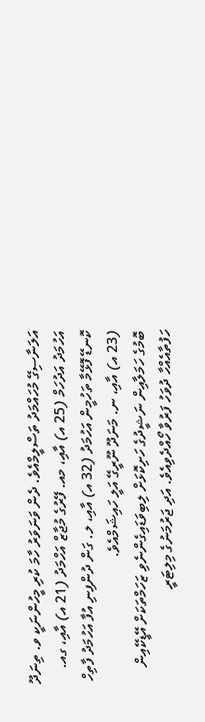އަލަނާސިގޭ މުހައްމަދު ތަސްލީމްއެވެ. ދެން ވަނަވަރު ހާމަ ކުރި މީހުންނަކީ ވ. ތިނަދޫ އަހުމަދު އަދުހަމް (25 އ) އާއި، މއ. ފޭރުގެ މުޖާޒް އަހްމަދު (21 އ) އާއި، ގއ. ކޮނޑޭ ފޮޅޭމާ ތަހުމީން އަހުމަދު (32 އ) އާއި، ލ. ގަން ދުންފިނި އުފާ އަހުމަދު ފާތިހް (23 އ) އާއި، ނ. މަނަދޫ ނޫރީގޭ އަލީ ހައިޝަމްއެވެ.
ބޮމުގެ ހަމަލާއިން ނަޝީދުގެ ހަށިކޮޅަށް ލިބިވަޑައިގެންނެވި ޒަހަމްތަކަށް އޭޑީކޭއިން ހަފުތާއެއްހާ ދުވަހު ފަރުވާ ހޯއްދެވިއެވެ. އަދި ޖަރުމަނުގެ މިލިޓަރީ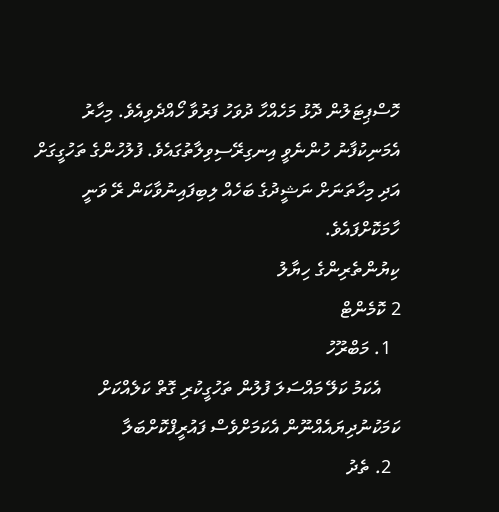ހޮސްޕިޓަލުން ދޮޅު މަހެއްހާ ދުވަހު ފަރުވާ ހޯއްދެވިއެވެ. މިހާރު އެމަނިކުފާނު ހުންނެވީ އިނގިރޭސިވިލާތުގައެވެ. ފުލުހުންގެ ތަހުގީގަށް އަދި މިހާތަނަށް ނަޝީދުގެ ބަހެއް ލިބިފައިނުވާކަން ރޭ ވަނީ ހާމަކޮށްފައެވެ.
ކިޔުންތެރިންގެ ހިޔާލު
2 ކޮމެންޓް
  1. މަބްރޫހު
    އެކަމު ކަލޭ މައްސަލަ ފުލުން ތަހުގީކުރި ގޮތް ކަލެއްކަށް ކަމަކުނުދިޔައެއްނޫން އެކަމަށްވެސް ފައުރީފްކޮށްބަލާ
  2. ތެދު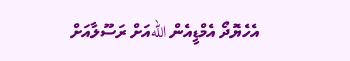އެހެޔޮދޯ އެމްޑީއެން اللهއަށް ރަސޫލާއަށް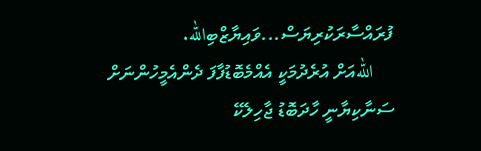ފުރައްސާރަކުރިޔަސް...ވައިޔާޒްބިالله.
    اللهއަށް އުރެދުމަކީ އެއްމެބޮޑުފާފަ ދެންއެމީހުންނަށް ސަނާކިޔާނީ ހާދަބޮޑު ޖާހިލެކޭ